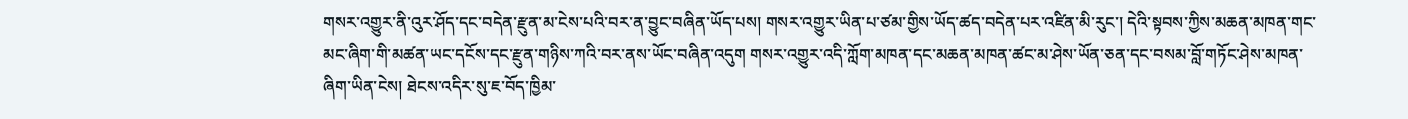གསར་འགྱུར་ནི་འུར་ཤོད་དང་བདེན་རྫུན་མ་ངེས་པའི་བར་ན་བྱུང་བཞིན་ཡོད་པས། གསར་འགྱུར་ཡིན་པ་ཙམ་གྱིས་ཡོད་ཚད་བདེན་པར་འཛིན་མི་རུང་། དེའི་སྟབས་ཀྱིས་མཆན་མཁན་གང་མང་ཞིག་གི་མཚན་ཡང་དངོས་དང་རྫུན་གཉིས་ཀའི་བར་ནས་ཡོང་བཞིན་འདུག གསར་འགྱུར་འདི་ཀློག་མཁན་དང་མཆན་མཁན་ཚང་མ་ཤེས་ཡོན་ཅན་དང་བསམ་བློ་གཏོང་ཤེས་མཁན་ཞིག་ཡིན་ངེས། ཐེངས་འདིར་སུ་ཇ་བོད་ཁྱིམ་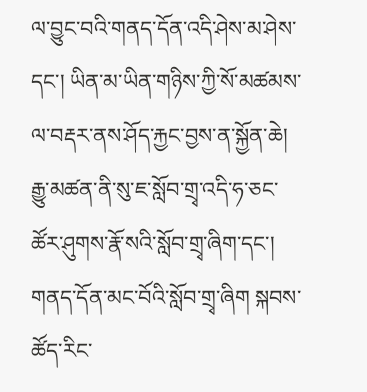ལ་བྱུང་བའི་གནད་དོན་འདི་ཤེས་མ་ཤེས་དང་། ཡིན་མ་ཡིན་གཉིས་ཀྱི་སོ་མཚམས་ལ་བརྡར་ནས་ཤོད་རྐྱང་བྱས་ན་སྐྱོན་ཆེ། རྒྱུ་མཚན་ནི་སུ་ཇ་སློབ་གྲྭ་འདི་ཧ་ཅང་ཚོར་ཤུགས་རྣོ་སའི་སློབ་གྲྭ་ཞིག་དང་། གནད་དོན་མང་བོའི་སློབ་གྲྭ་ཞིག སྐབས་ཚོད་རིང་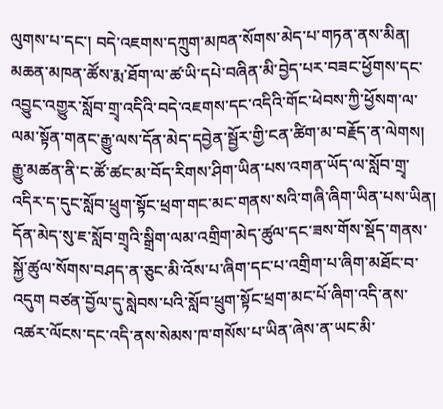ལུགས་པ་དང་། བདེ་འཇགས་དཀྲུག་མཁན་སོགས་མེད་པ་གཏན་ནས་མིན། མཆན་མཁན་ཚོས་རྨ་ཐོག་ལ་ཚ་ཡི་དཔེ་བཞིན་མི་བྱེད་པར་བཟང་ཕྱོགས་དང་འབྱུང་འགྱུར་སློབ་གྲྭ་འདིའི་བདེ་འཇགས་དང་འདིའི་གོང་ཕེབས་ཀྱི་ཕྱོསག་ལ་ལམ་སྟོན་གནང་རྒྱུ་ལས་དོན་མེད་དབྱེན་སྦྱོར་གྱི་ངན་ཚིག་མ་བརྗོད་ན་ལེགས། རྒྱུ་མཚན་ནི་ང་ཚོ་ཚང་མ་བོད་རིགས་ཤིག་ཡིན་པས་འགན་ཡོད་ལ་སློབ་གྲྭ་འདིར་ད་དུང་སློབ་ཕྲུག་སྟོང་ཕྲག་གང་མང་གནས་སའི་གཞི་ཞིག་ཡིན་པས་ཡིན། དོན་མེད་སུ་ཇ་སློབ་གྲྭའི་སྒྲིག་ལམ་འགྲིག་མེད་ཚུལ་དང་ཟས་གོས་སྡོད་གནས་སྐྱོ་ཚུལ་སོགས་བཤད་ན་ཅུང་མི་འོས་པ་ཞིག་དང་པ་འགྲིག་པ་ཞིག་མཐོང་བ་འདུག བཙན་བྱོལ་དུ་སླེབས་པའི་སློབ་ཕྲུག་སྟོང་ཕྲག་མང་པོ་ཞིག་འདི་ནས་འཚར་ལོངས་དང་འདི་ནས་སེམས་ཁ་གསོས་པ་ཡིན་ཞེས་ན་ཡང་མི་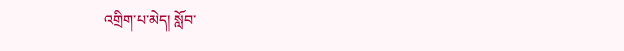འགྲིག་པ་མེད། སློབ་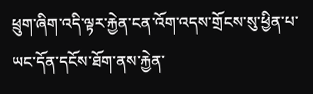ཕྲུག་ཞིག་འདི་ལྟར་རྐྱེན་ངན་འོག་འདས་གྲོངས་སུ་ཕྱིན་པ་ཡང་དོན་དངོས་ཐོག་ནས་རྐྱེན་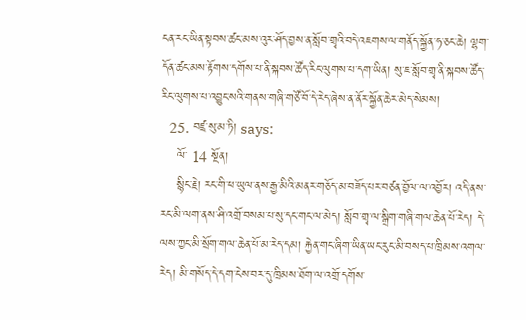ངན་རང་ཡིན་སྟབས་ཚང་མས་འུར་ཤོད་བྱས་ན་སློབ་གྲྭའི་བདེ་འཇགས་ལ་གནོད་སྐྱོན་ཧ་ཅང་ཆེ། ལྷག་དོན་ཚང་མས་རྟོགས་དགོས་པ་ནི་སྐབས་ཚོད་རིང་ལུགས་པ་དག་ཡིན། སུ་ཇ་སློབ་གྲྭ་ནི་སྐབས་ཚོད་རིང་ལུགས་པ་འབྱུང་སའི་གནས་གཞི་གཙོ་བོ་དེ་རེད་ཞེས་ན་ནོར་སྐྱོན་ཆེར་མེད་སེམས།
  25. བཛྲ་སུ་མ་ཏི། says:
    ལོ་ 14 སྔོན།
    སྙིང་རྗེ། རང་གི་ཕ་ཡུལ་ནས་རྒྱ་མིའི་མནར་གཅོད་མ་བཟོད་པར་བཙན་བྱོལ་ལ་འབྱོར། འདི་ནས་རང་མི་ལག་ནས་ཤི་འགྲོ་བསམ་པ་སུ་དང་གང་ལ་མེད། སློབ་གྲྭ་ལ་སྒྲིག་གཞི་གལ་ཆེན་པོ་རེད། དེ་ལས་ཀྱང་མི་སྲོག་གལ་ཆེན་པོ་མ་རེད་དམ། རྐྱེན་གང་ཞིག་ཡིན་ཡང་རུང་མི་བསད་པ་ཁྲིམས་འགལ་རེད། མི་གསོད་དེ་དག་ངེས་བར་དུ་ཁྲིམས་ཐོག་ལ་འགྲོ་དགོས་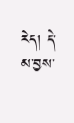རེད། དེ་མ་བྱས་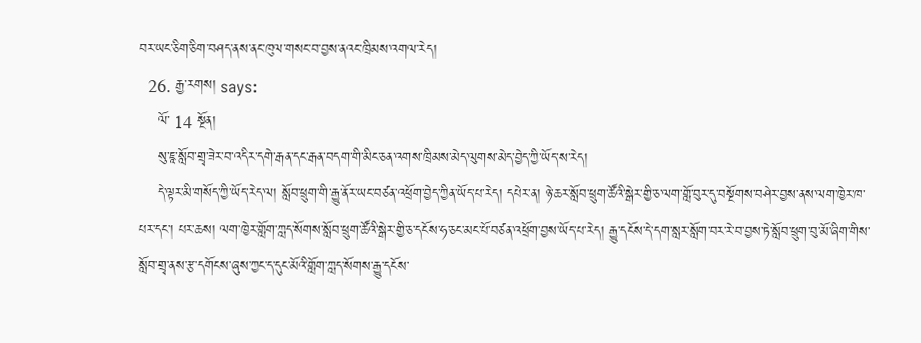བར་ཡང་ཅིག་ཅིག་བཤད་ནས་ནང་ཁུལ་གསང་བ་བྱས་ནའང་ཁྲིམས་འགལ་རེད།
  26. རྒྱ་རགས། says:
    ལོ་ 14 སྔོན།
    སུ་ཇཱ་སློབ་གྲྭ་ཟེར་བ་འདིར་དགེ་རྒན་དང་རྒན་བདག་གི་མིང་ཅན་འགས་ཁྲིམས་མེད་ལུགས་མེད་བྱེད་ཀྱི་ཡོད་ས་རེད།
    དེ་ལྟར་མི་གསོད་ཀྱི་ཡོད་རེད་ལ། སློབ་ཕྲུག་གི་རྒྱུ་ནོར་ཡང་བཙན་འཕྲོག་བྱེད་ཀྱིན་ཡོད་པ་རེད། དཔེར་ན། ཉེ་ཆར་སློབ་ཕྲུག་ཚོའི་སྒེར་གྱི་ཅ་ལག་གློ་བུར་དུ་བསྔོགས་བཤེར་བྱས་ནས་ལག་ཁྱེར་ཁ་པར་དང་། པར་ཆས། ལག་ཁྱེར་གློག་ཀླད་སོགས་སློབ་ཕྲུག་ཚོའི་སྒེར་གྱི་ཅ་དངོས་ཧ་ཅང་མང་པོ་བཙན་འཕྲོག་བྱས་ཡོད་པ་རེད། རྒྱུ་དངོས་དེ་དག་སླར་སློག་བར་རེ་བ་བྱས་ཏེ་སློབ་ཕྲུག་བུ་མོ་ཞིག་གིས་སློབ་གྲྭ་ནས་རྩ་དགོངས་ཞུས་ཀྱང་ད་དུང་མོའི་གློག་ཀླད་སོགས་རྒྱུ་དངོས་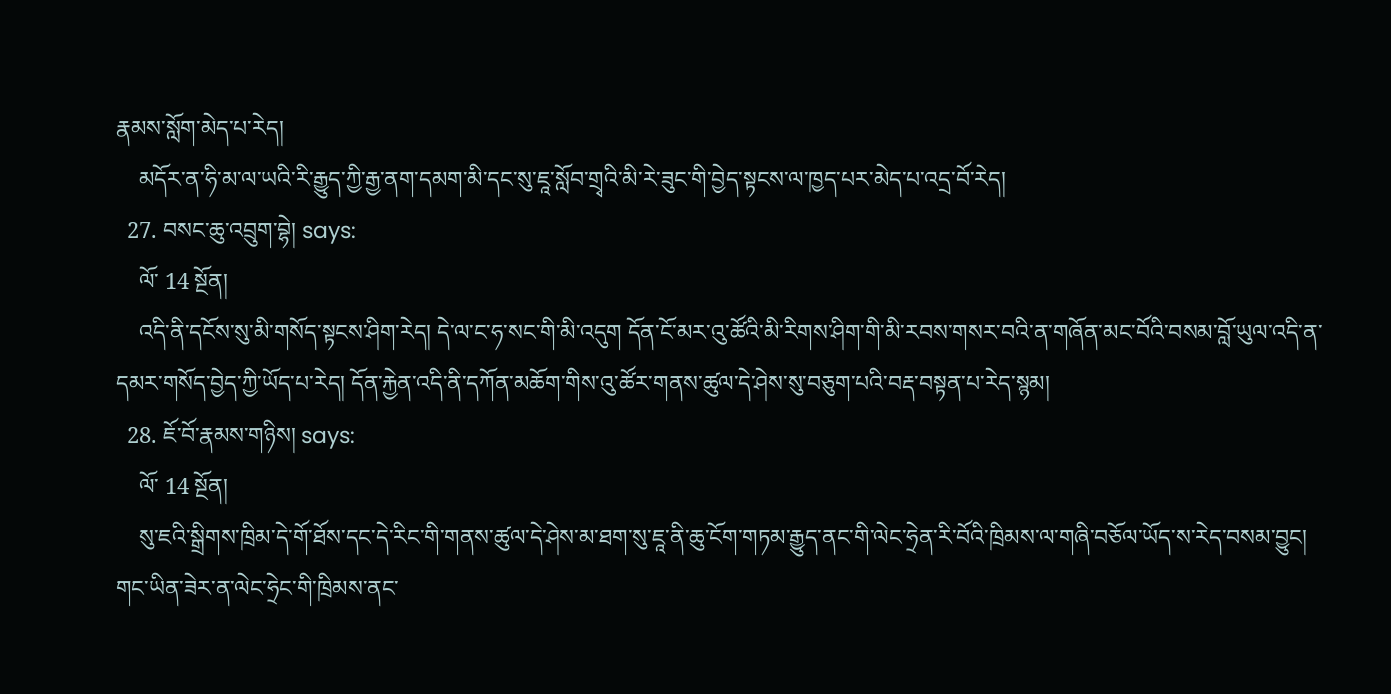རྣམས་སློག་མེད་པ་རེད།
    མདོར་ན་ཧི་མ་ལ་ཡའི་རི་རྒྱུད་ཀྱི་རྒྱ་ནག་དམག་མི་དང་སུ་ཇཱ་སློབ་གྲྭའི་མི་རེ་ཟུང་གི་བྱེད་སྟངས་ལ་ཁྱད་པར་མེད་པ་འདྲ་བོ་རེད།
  27. བསང་ཆུ་འབྲུག་བྷེ། says:
    ལོ་ 14 སྔོན།
    འདི་ནི་དངོས་སུ་མི་གསོད་སྟངས་ཤིག་རེད། དེ་ལ་ང་ཧ་སང་གི་མི་འདུག དོན་ངོ་མར་འུ་ཚོའི་མི་རིགས་ཤིག་གི་མི་རབས་གསར་བའི་ན་གཞོན་མང་བོའི་བསམ་བློ་ཡུལ་འདི་ན་དམར་གསོད་བྱེད་ཀྱི་ཡོད་པ་རེད། དོན་རྐྱེན་འདི་ནི་དཀོན་མཆོག་གིས་འུ་ཚོར་གནས་ཚུལ་དེ་ཤེས་སུ་བཅུག་པའི་བརྡ་བསྟན་པ་རེད་སྙམ།
  28. ཇོ་བོ་རྣམས་གཉིས། says:
    ལོ་ 14 སྔོན།
    སུ་ཇའི་སྒྲིགས་ཁྲིམ་དེ་གོ་ཐོས་དང་དེ་རིང་གི་གནས་ཚུལ་དེ་ཤེས་མ་ཐག་སུ་ཇཱ་ནི་ཆུ་ངོག་གཏམ་རྒྱུད་ནང་གི་ལེང་ཧྲེན་རི་བོའི་ཁྲིམས་ལ་གཞི་བཅོལ་ཡོད་ས་རེད་བསམ་བྱུང། གང་ཡིན་ཟེར་ན་ལེང་ཧྲེང་གི་ཁྲིམས་ནང་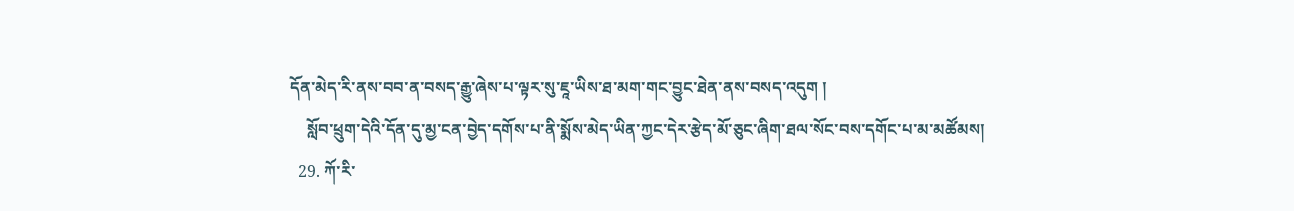དོན་མེད་རི་ནས་བབ་ན་བསད་རྒྱུ་ཞེས་པ་ལྟར་སུ་ཇཱ་ཡིས་ཐ་མག་གང་བྱུང་ཐེན་ནས་བསད་འདུག །
    སློབ་ཕྲུག་དེའི་དོན་དུ་མྱ་ངན་བྱེད་དགོས་པ་ནི་སྨོས་མེད་ཡིན་ཀྱང་དེར་རྩེད་མོ་ཅུང་ཞིག་ཐལ་སོང་བས་དགོང་པ་མ་མཚོམས།
  29. ཀོ་རི་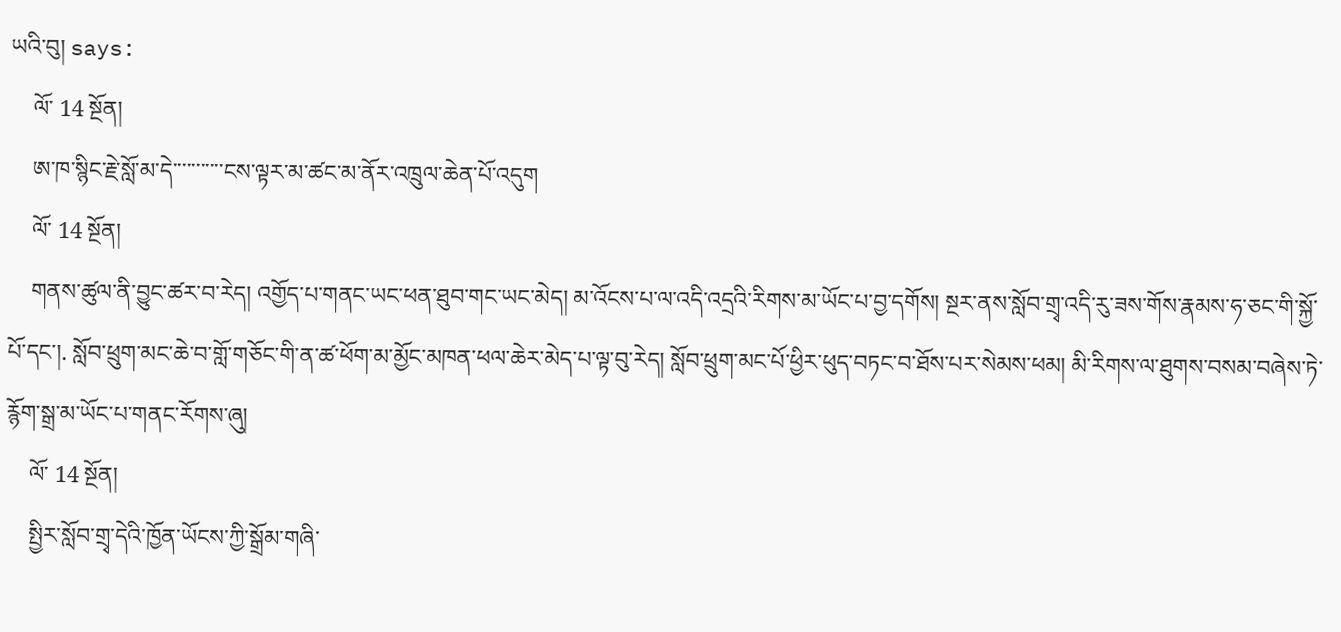ཡའི་བུ། says:
    ལོ་ 14 སྔོན།
    ཨ་ཁ་སྙིང་རྗེ་སློ་མ་དེ་་་་་་་་་་་ངས་ལྟར་མ་ཚང་མ་ནོར་འཁྲུལ་ཆེན་པོ་འདུག
    ལོ་ 14 སྔོན།
    གནས་ཚུལ་ནི་བྱུང་ཚར་བ་རེད། འགྱོད་པ་གནང་ཡང་ཕན་ཐུབ་གང་ཡང་མེད། མ་འོངས་པ་ལ་འདི་འདྲའི་རིགས་མ་ཡོང་པ་བྱ་དགོས། སྔར་ནས་སློབ་གྲྭ་འདི་རུ་ཟས་གོས་རྣམས་ཧ་ཅང་གི་སྐྱོ་པོ་དང་།. སློབ་ཕྲུག་མང་ཆེ་བ་གློ་གཅོང་གི་ན་ཚ་ཕོག་མ་མྱོང་མཁན་ཕལ་ཆེར་མེད་པ་ལྟ་བུ་རེད། སློབ་ཕྲུག་མང་པོ་ཕྱིར་ཕུད་བཏང་བ་ཐོས་པར་སེམས་ཕམ། མི་རིགས་ལ་ཐུགས་བསམ་བཞེས་ཏེ་རྙོག་སྒྲ་མ་ཡོང་པ་གནང་རོགས་ཞུ།
    ལོ་ 14 སྔོན།
    སྤྱིར་སློབ་གྲྭ་དེའི་ཁྱོན་ཡོངས་ཀྱི་སྒྲོམ་གཞི་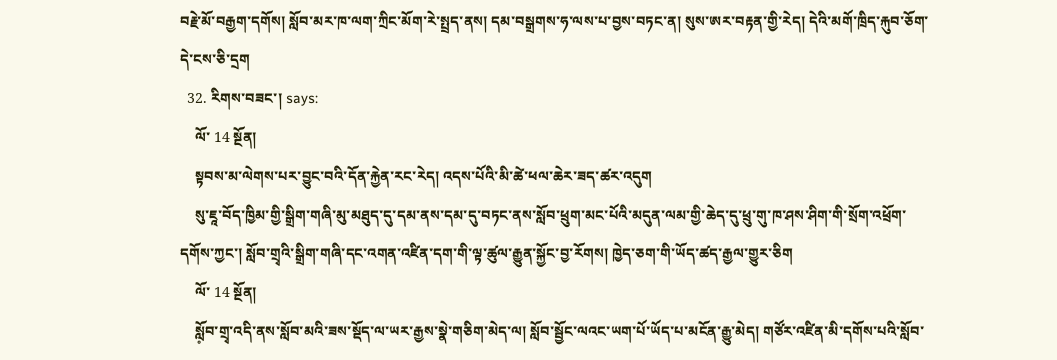བརྗེ་མོ་བརྒྱག་དགོས། སློབ་མར་ཁ་ལག་ཀྲིང་མོག་རེ་སྤྲད་ནས། དམ་བསྒྲགས་ཧ་ལས་པ་བྱས་བཏང་ན། སུས་ཨར་བརྟན་གྱི་རེད། དེའི་མགོ་ཁྲིད་རྐུབ་ཅོག་དེ་ངས་ཅི་དྲག
  32. རིགས་བཟང་། says:
    ལོ་ 14 སྔོན།
    སྟབས་མ་ལེགས་པར་བྱུང་བའི་དོན་རྐྱེན་རང་རེད། འདས་པོའི་མི་ཚེ་ཕལ་ཆེར་ཟད་ཚར་འདུག
    སུ་ཇཱ་བོད་ཁྱིམ་གྱི་སྒྲིག་གཞི་མུ་མཐུད་དུ་དམ་ནས་དམ་དུ་བཏང་ནས་སློབ་ཕྲུག་མང་པོའི་མདུན་ལམ་གྱི་ཆེད་དུ་ཕྲུ་གུ་ཁ་ཤས་ཤིག་གི་སྲོག་འཕྲོག་དགོས་ཀྱང་། སློབ་གྲྭའི་སྒྲིག་གཞི་དང་འགན་འཛིན་དག་གི་ལྟ་ཚུལ་རྒྱུན་སྐྱོང་བྱ་རོགས། ཁྱེད་ཅག་གི་ཡོད་ཚད་རྒྱལ་གྱུར་ཅིག
    ལོ་ 14 སྔོན།
    སློ༷བ་གྲྭ་འདི་ནས་སློབ་མའི་ཟས་སྡོད་ལ་ཡར་རྒྱས་སྣེ་གཅིག་མེད་ལ། སློབ་སྦྱོང་ལའང་ཡག་པོ་ཡོད་པ་མངོན་རྒྱུ་མེད། གཙོར་འཛིན་མི་དགོས་པའི་སློབ་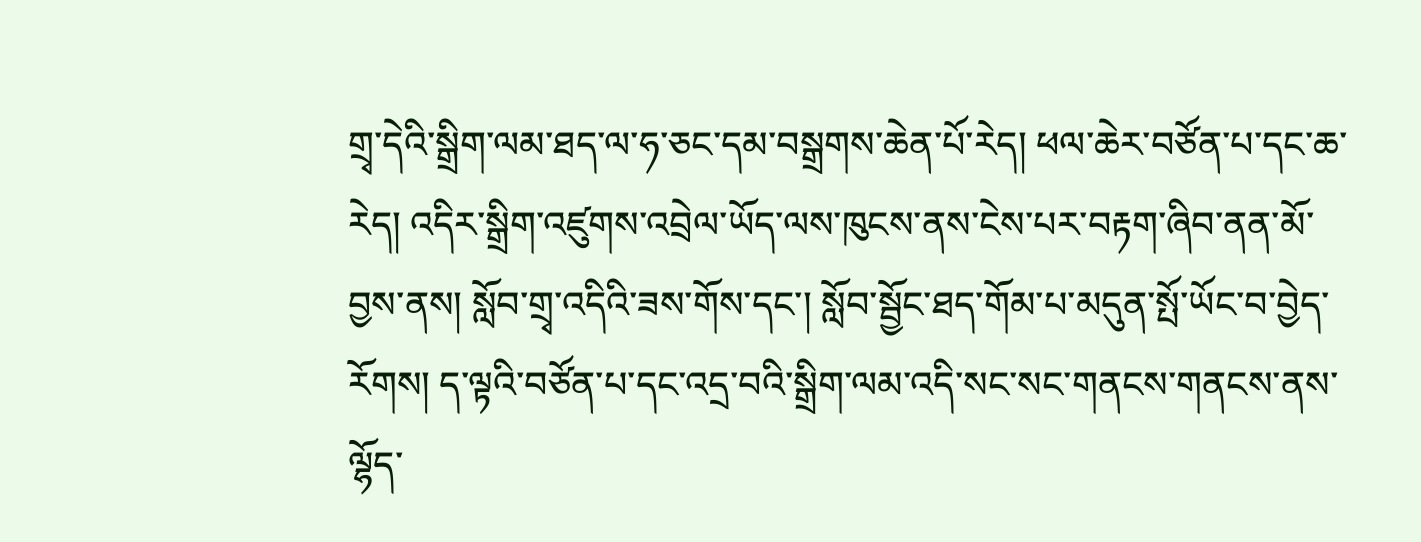གྲྭ་དེའི་སྒྲིག་ལམ་ཐད་ལ་ཧ་ཅང་དམ་བསྒྲགས་ཆེན་པོ་རེད། ཕལ་ཆེར་བཙོན་པ་དང་ཆ་རེད། འདིར་སྒྲིག་འཛུགས་འབྲེལ་ཡོད་ལས་ཁུངས་ནས་ངེས་པར་བརྟག་ཞིབ་ནན་མོ་བྱས་ནས། སློབ་གྲྭ་འདིའི་ཟས་གོས་དང་། སློབ་སྦྱོང་ཐད་གོམ་པ་མདུན་སྤོ་ཡོང་བ་བྱེད་རོགས། ད་ལྟའི་བཙོན་པ་དང་འདྲ་བའི་སྒྲིག་ལམ་འདི་སང་སང་གནངས་གནངས་ནས་ལྷོད་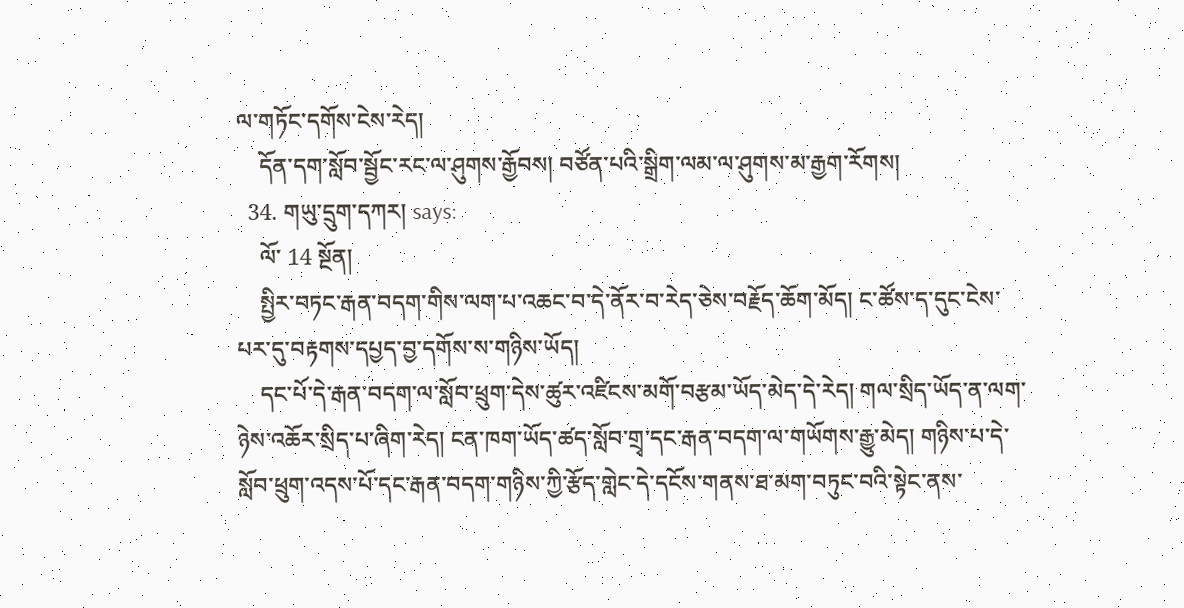ལ་གཏོང་དགོས་ངེས་རེད།
    དོན་དག་སློབ་སྦྱོང་རང་ལ་ཤུགས་རྒྱོབས། བཙོན་པའི་སྒྲིག་ལམ་ལ་ཤུགས་མ་རྒྱག་རོགས།
  34. གཡུ་དྲུག་དཀར། says:
    ལོ་ 14 སྔོན།
    སྤྱིར་བཏང་རྒན་བདག་གིས་ལག་པ་འཆང་བ་དེ་ནོར་བ་རེད་ཅེས་བརྗོད་ཆོག་མོད། ང་ཚོས་ད་དུང་ངེས་པར་དུ་བརྟགས་དཔྱད་བྱ་དགོས་ས་གཉིས་ཡོད།
    དང་པོ་དེ་རྒན་བདག་ལ་སློབ་ཕྲུག་དེས་ཚུར་འཛིངས་མགོ་བརྩམ་ཡོད་མེད་དེ་རེད། གལ་སྲིད་ཡོད་ན་ལག་ཉེས་འཆོར་སྲིད་པ་ཞིག་རེད། ངན་ཁག་ཡོད་ཚད་སློབ་གྲྭ་དང་རྒན་བདག་ལ་གཡོགས་རྒྱུ་མེད། གཉིས་པ་དེ་སློབ་ཕྲུག་འདས་པོ་དང་རྒན་བདག་གཉིས་ཀྱི་རྩོད་གླེང་དེ་དངོས་གནས་ཐ་མག་བཏུང་བའི་སྟེང་ནས་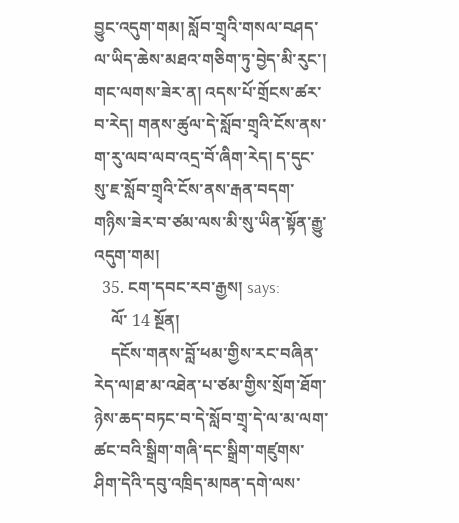བྱུང་འདུག་གམ། སློབ་གྲྭའི་གསལ་བཤད་ལ་ཡིད་ཆེས་མཐའ་གཅིག་ཏུ་བྱེད་མི་རུང་། གང་ལགས་ཟེར་ན། འདས་པོ་གྲོངས་ཚར་བ་རེད། གནས་ཚུལ་དེ་སློབ་གྲྭའི་ངོས་ནས་ག་རུ་ལབ་ལབ་འདྲ་བོ་ཞིག་རེད། ད་དུང་སུ་ཇ་སློབ་གྲྭའི་ངོས་ནས་རྒན་བདག་གཉིས་ཟེར་བ་ཙམ་ལས་མི་སུ་ཡིན་སྟོན་རྒྱུ་འདུག་གམ།
  35. ངག་དབང་རབ་རྒྱས། says:
    ལོ་ 14 སྔོན།
    དངོས་གནས་བློ་ཕམ་གྱིས་རང་བཞིན་རེད་ལ།ཐ་མ་འཐེན་པ་ཙམ་གྱིས་སྲོག་ཐོག་ཉེས་ཆད་བཏང་བ་དེ་སློབ་གྲྭ་དེ་ལ་མ་ལག་ཚང་བའི་སྒྲིག་གཞི་དང་སྒྲིག་གཛུགས་ཤིག་དེའི་དབུ་འཁྲིད་མཁན་དགེ་ལས་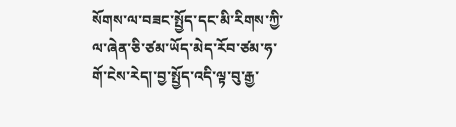སོགས་ལ་བཟང་སྤྱོད་དང་མི་རིགས་ཀྱི་ལ་ཞེན་ཅི་ཙམ་ཡོད་མེད་རོབ་ཙམ་ཧ་གོ་ངེས་རེད།་བྱ་སྤྱོད་འདི་ལྟ་བུ་རྒྱ་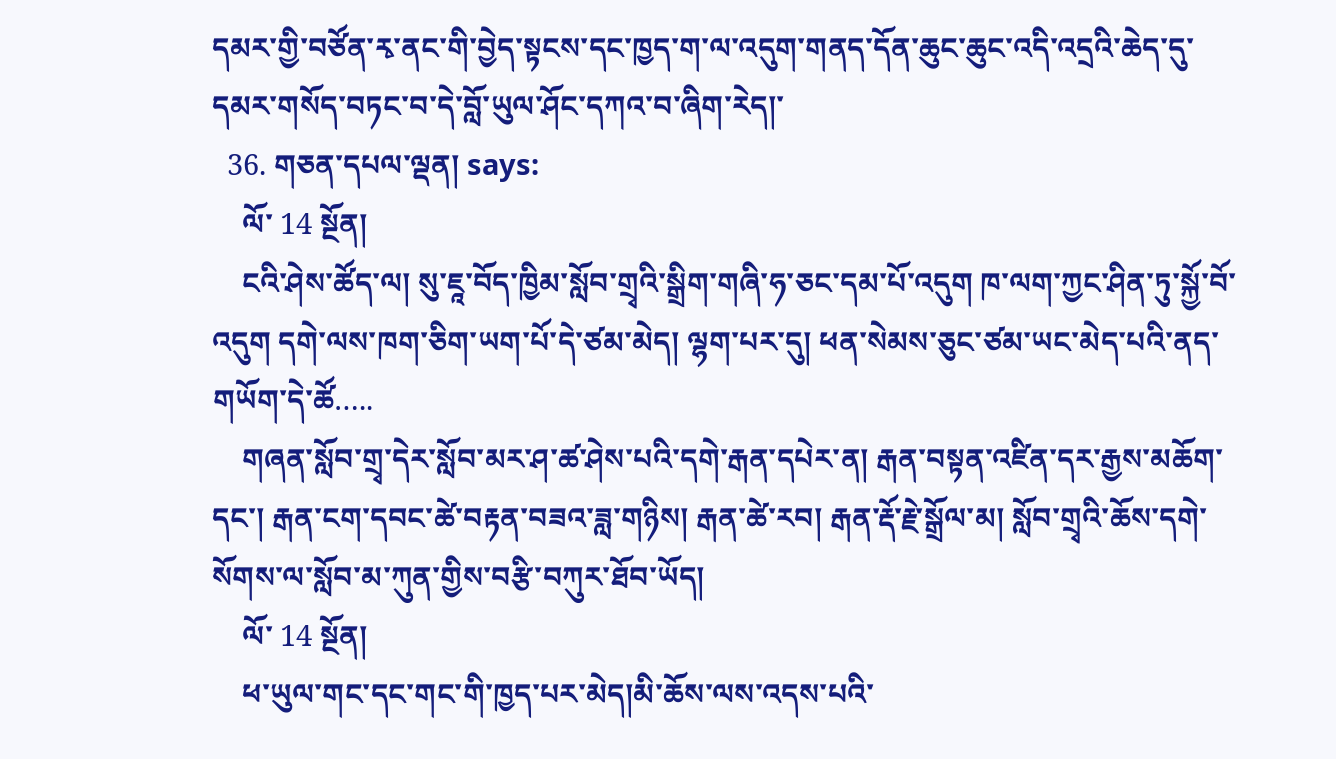དམར་གྱི་བཙོན་རྭ་ནང་གི་བྱེད་སྟངས་དང་ཁྱད་ག་ལ་འདུག་གནད་དོན་ཆུང་ཆུང་འདི་འདྲའི་ཆེད་དུ་དམར་གསོད་བཏང་བ་དེ་བློ་ཡུལ་ཤོང་དཀའ་བ་ཞིག་རེད།་
  36. གཅན་དཔལ་ལྡན། says:
    ལོ་ 14 སྔོན།
    ངའི་ཤེས་ཚོད་ལ། སུ་ཇཱ་བོད་ཁྱིམ་སློབ་གྲྭའི་སྒྲིག་གཞི་ཧ་ཅང་དམ་པོ་འདུག ཁ་ལག་ཀྱང་ཤིན་ཏུ་སྐྱོ་བོ་འདུག དགེ་ལས་ཁག་ཅིག་ཡག་པོ་དེ་ཙམ་མེད། ལྷག་པར་དུ། ཕན་སེམས་ཅུང་ཙམ་ཡང་མེད་པའི་ནད་གཡོག་དེ་ཚོ…..
    གཞན་སློབ་གྲྭ་དེར་སློབ་མར་ཤ་ཚ་ཤེས་པའི་དགེ་རྒན་དཔེར་ན། རྒན་བསྟན་འཛིན་དར་རྒྱས་མཆོག་དང་། རྒན་ངག་དབང་ཚེ་བརྟན་བཟའ་ཟླ་གཉིས། རྒན་ཚེ་རབ། རྒན་རྡོ་རྗེ་སྒྲོལ་མ། སློབ་གྲྭའི་ཆོས་དགེ་སོགས་ལ་སློབ་མ་ཀུན་གྱིས་བརྩི་བཀུར་ཐོབ་ཡོད།
    ལོ་ 14 སྔོན།
    ཕ་ཡུལ་གང་དང་གང་གི་ཁྱད་པར་མེད།མི་ཆོས་ལས་འདས་པའི་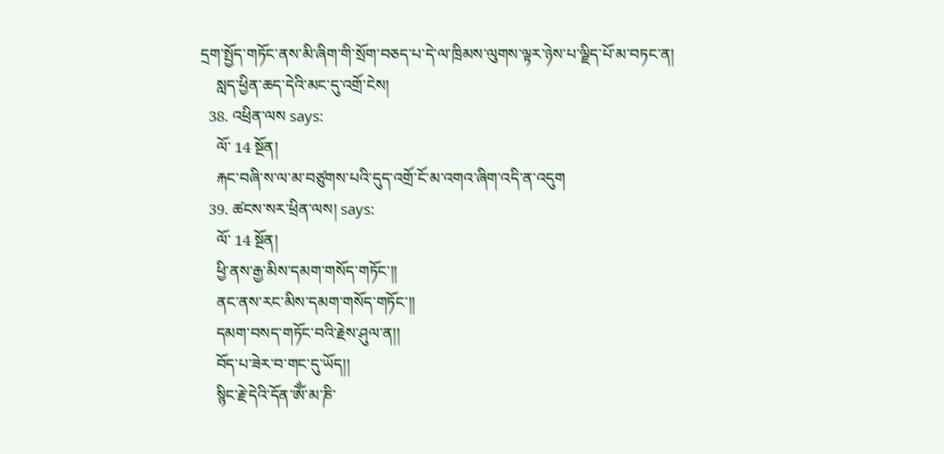དྲག་སྤྱོད་གཏོང་ནས་མི་ཞིག་གི་སྲོག་བཅད་པ་དེ་ལ་ཁྲིམས་ལུགས་ལྟར་ཉེས་པ་ལྗིད་པོ་མ་བཏང་ན།
    སླད་ཕྱིན་ཆད་དེའི་མང་དུ་འགྲོ་ངེས།
  38. འཕྲིན་ལས says:
    ལོ་ 14 སྔོན།
    རྐང་བཞི་ས་ལ་མ་བཙུགས་པའི་དུད་འགྲོ་ངོ་མ་འགའ་ཞིག་འདི་ན་འདུག
  39. ཚངས་སར་ཕྲིན་ལས། says:
    ལོ་ 14 སྔོན།
    ཕྱི་ནས་རྒྱ་མིས་དམག་གསོད་གཏོང་།།
    ནང་ནས་རང་མིས་དམག་གསོད་གཏོང་།།
    དམག་བསད་གཏོང་བའི་རྗེས་ཤུལ་ན།།
    བོད་པ་ཟེར་བ་གང་དུ་ཡོད།།
    སྙིང་རྗེ་དེའི་དོན་ཨོྂ་མ་ཎི་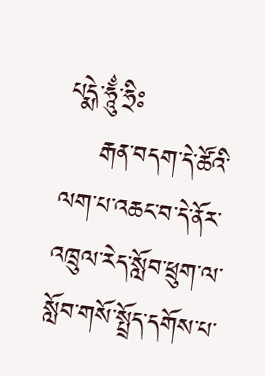པདྨེ་ཧཱུྂ་ཧྲིཿ
    རྒན་བདག་དེ་ཚོའི་ལག་པ་འཆང་བ་དེ་ནོར་འཁྲུལ་རེད་སློབ་ཕྲུག་ལ་སློབ་གསོ་སྤྲོད་དགོས་པ་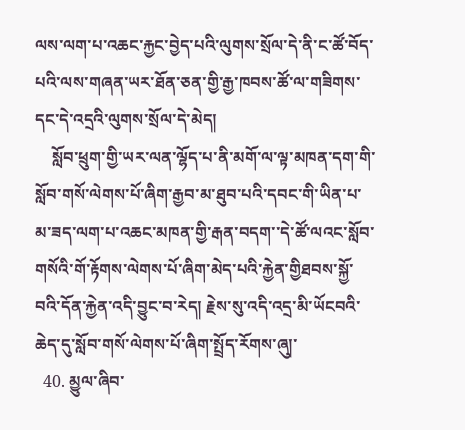ལས་ལག་པ་འཆང་རྐྱང་བྱེད་པའི་ལུགས་སྲོལ་དེ་ནི་ང་ཚོ་བོད་པའི་ལས་གཞན་ཡར་ཐོན་ཅན་གྱི་རྒྱ་ཁབས་ཚོ་ལ་གཟིགས་དང་དེ་འདྲའི་ལུགས་སྲོལ་དེ་མེད།
    སློབ་ཕྲུག་གྱི་ཡར་ལན་ལྷོད་པ་ནི་མགོ་ལ་ལྟ་མཁན་དག་གི་སློབ་གསོ་ལེགས་པོ་ཞིག་རྒྱབ་མ་ཐུབ་པའི་དབང་གི་ཡིན་པ་མ་ཟད་ལག་པ་འཆང་མཁན་གྱི་རྒན་བདག་་དེ་ཚོ་ལའང་སློབ་གསོའི་གོ་རྟོགས་ལེགས་པོ་ཞིག་མེད་པའི་རྐྱེན་གྱིཐབས་སྐྱོ་བའི་དོན་རྐྱེན་འདི་བྱུང་བ་རེད། རྗེས་སུ་འདི་འདྲ་མི་ཡོངབའི་ཆེད་དུ་སློབ་གསོ་ལེགས་པོ་ཞིག་སྤྲོད་རོགས་ཞུ།་
  40. མྱུལ་ཞིབ་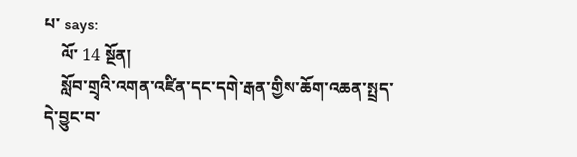པ་ says:
    ལོ་ 14 སྔོན།
    སློབ་གྲྭའི་འགན་འཛིན་དང་དགེ་རྒན་གྱིས་ཆོག་འཆན་སྤྲད་དེ་བྱུང་བ་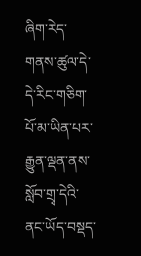ཞིག་རེད་གནས་ཚུལ་དེ་དེ་རིང་གཅིག་པོ་མ་ཡིན་པར་རྒྱུན་ལྡན་ནས་སློབ་གྲྭ་དེའི་ནང་ཡོད་བསྡད་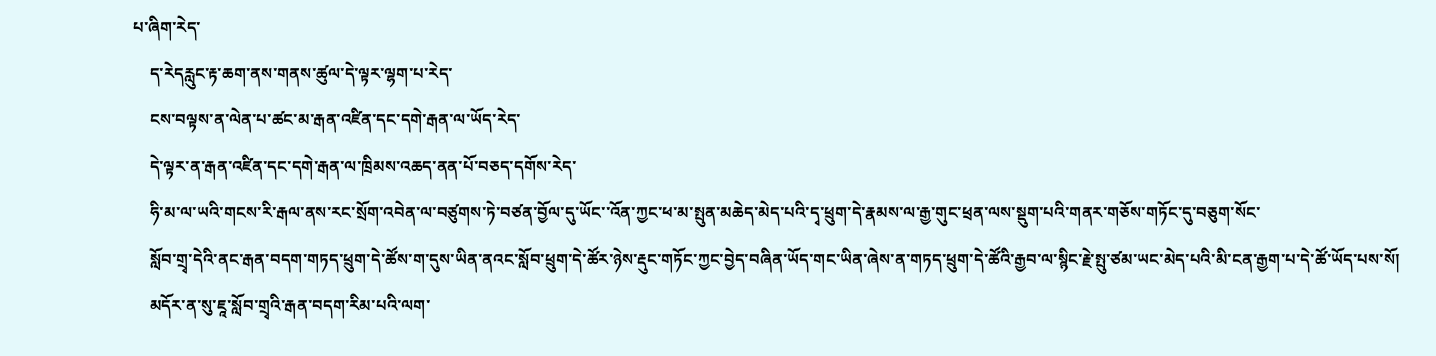པ་ཞིག་རེད་
    ད་རེདརླུང་རྟ་ཆག་ནས་གནས་ཚུལ་དེ་ལྟར་ལྷག་པ་རེད་
    ངས་བལྟས་ན་ལེན་པ་ཚང་མ་རྒན་འཛིན་དང་དགེ་རྒན་ལ་ཡོད་རེད་
    དེ་ལྟར་ན་རྒན་འཛིན་དང་དགེ་རྒན་ལ་ཁྲིམས་འཆད་ནན་པོ་བཅད་དགོས་རེད་
    ཧི་མ་ལ་ཡའི་གངས་རི་རྒལ་ནས་རང་སྲོག་འབེན་ལ་བཙུགས་ཏེ་བཙན་བྱོལ་དུ་ཡོང་་འོན་ཀྱང་ཕ་མ་སྤུན་མཆེད་མེད་པའི་དྭ་ཕྲུག་དེ་རྣམས་ལ་རྒྱ་གུང་ཕྲན་ལས་སྡུག་པའི་གནར་གཅོས་གཏོང་དུ་བཅུག་སོང་
    སློབ་གྲྭ་དེའི་ནང་རྒན་བདག་གཏད་ཕྲུག་དེ་ཚོས་ག་དུས་ཡིན་ནའང་སློབ་ཕྲུག་དེ་ཚོར་ཉེས་རྡུང་གཏོང་ཀྱང་བྱེད་བཞིན་ཡོད་གང་ཡིན་ཞེས་ན་གཏད་ཕྲུག་དེ་ཚོའི་རྒྱབ་ལ་སྙིང་རྗེ་སྤུ་ཙམ་ཡང་མེད་པའི་མི་ངན་རྒྱག་པ་དེ་ཚོ་ཡོད་པས་སོ།
    མདོར་ན་སུ་ཇཱ་སློབ་གྲྭའི་རྒན་བདག་རིམ་པའི་ལག་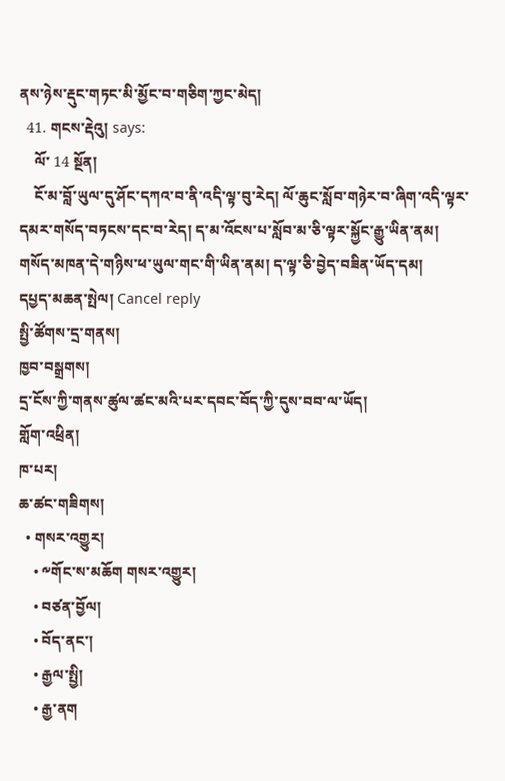ནས་ཉེས་རྡུང་གཏང་མི་མྱོང་བ་གཅིག་ཀྱང་མེད།
  41. གངས་རྡེའུ། says:
    ལོ་ 14 སྔོན།
    ངོ་མ་བློ་ཡུལ་དུ་ཤོང་དཀའ་བ་ནི་འདི་ལྟ་བུ་རེད། ལོ་ཆུང་སློབ་གཉེར་བ་ཞིག་འདི་ལྟར་དམར་གསོད་བཏངས་དང་བ་རེད། ད་མ་འོངས་པ་སློབ་མ་ཅི་ལྟར་སྐྱོང་རྒྱུ་ཡིན་ནམ། གསོད་མཁན་དེ་གཉིས་ཕ་ཡུལ་གང་གི་ཡིན་ནམ། ད་ལྟ་ཅི་བྱེད་བཟིན་ཡོད་དམ།
དཔྱད་མཆན་སྤེལ། Cancel reply
སྤྱི་ཚོགས་དྲ་གནས།
ཁྱབ་བསྒྲགས།
དྲ་ངོས་ཀྱི་གནས་ཚུལ་ཚང་མའི་པར་དབང་བོད་ཀྱི་དུས་བབ་ལ་ཡོད།
གློག་འཕྲིན།
ཁ་པར།
ཆ་ཚང་གཟིགས།
  • གསར་འགྱུར།
    • ༸གོང་ས་མཆོག གསར་འགྱུར།
    • བཙན་བྱོལ།
    • བོད་ནང་།
    • རྒྱལ་སྤྱི།
    • རྒྱ་ནག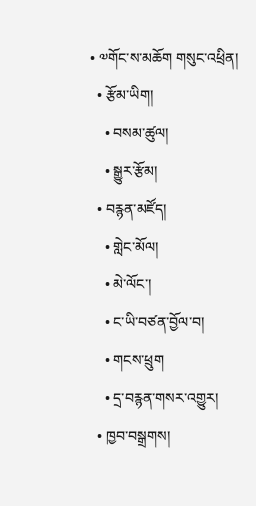• ༧གོང་ས་མཆོག གསུང་འཕྲིན།
  • རྩོམ་ཡིག།
    • བསམ་ཚུལ།
    • སྒྱུར་རྩོམ།
  • བརྙན་མཛོད།
    • གླེང་མོལ།
    • མེ་ལོང་།
    • ང་ཡི་བཙན་བྱོལ་བ།
    • གངས་ཕྲུག
    • དྲ་བརྙན་གསར་འགྱུར།
  • ཁྱབ་བསྒྲགས།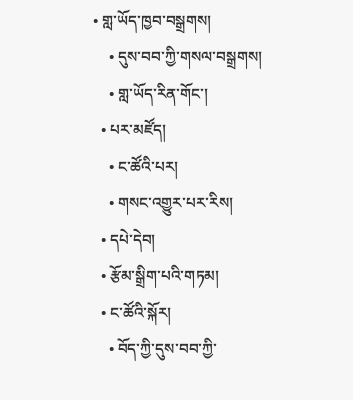• གླ་ཡོད་ཁྱབ་བསྒྲགས།
    • དུས་བབ་ཀྱི་གསལ་བསྒྲགས།
    • གླ་ཡོད་རིན་གོང་།
  • པར་མཛོད།
    • ང་ཚོའི་པར།
    • གསང་འགྱུར་པར་རིས།
  • དཔེ་དེབ།
  • རྩོམ་སྒྲིག་པའི་གཏམ།
  • ང་ཚོའི་སྐོར།
    • བོད་ཀྱི་དུས་བབ་ཀྱི་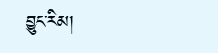བྱུང་རིམ།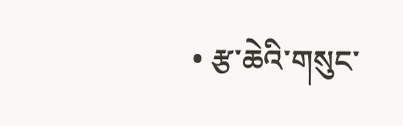• རྩ་ཆེའི་གསུང་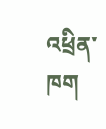འཕྲིན་ཁག